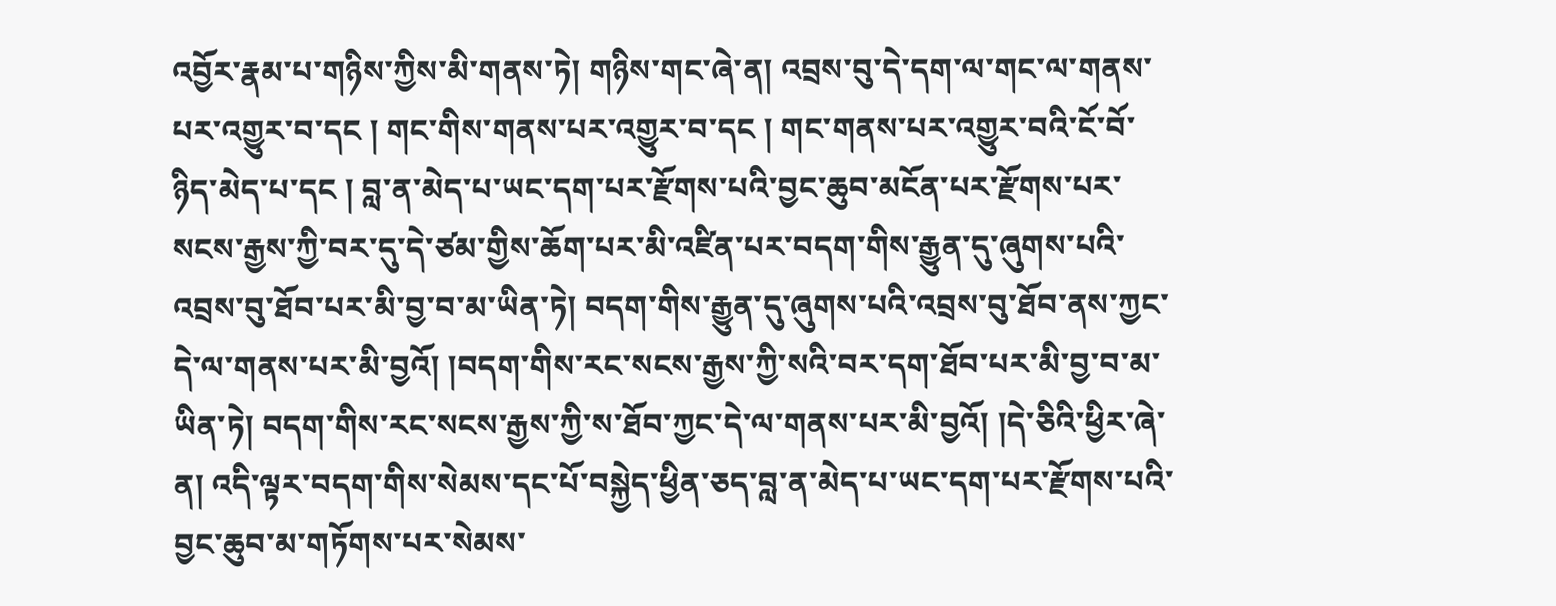འབྱོར་རྣམ་པ་གཉིས་ཀྱིས་མི་གནས་ཏེ། གཉིས་གང་ཞེ་ན། འབྲས་བུ་དེ་དག་ལ་གང་ལ་གནས་པར་འགྱུར་བ་དང ། གང་གིས་གནས་པར་འགྱུར་བ་དང ། གང་གནས་པར་འགྱུར་བའི་ངོ་བོ་ཉིད་མེད་པ་དང ། བླ་ན་མེད་པ་ཡང་དག་པར་རྫོགས་པའི་བྱང་ཆུབ་མངོན་པར་རྫོགས་པར་སངས་རྒྱས་ཀྱི་བར་དུ་དེ་ཙམ་གྱིས་ཆོག་པར་མི་འཛིན་པར་བདག་གིས་རྒྱུན་དུ་ཞུགས་པའི་འབྲས་བུ་ཐོབ་པར་མི་བྱ་བ་མ་ཡིན་ཏེ། བདག་གིས་རྒྱུན་དུ་ཞུགས་པའི་འབྲས་བུ་ཐོབ་ནས་ཀྱང་དེ་ལ་གནས་པར་མི་བྱའོ། །བདག་གིས་རང་སངས་རྒྱས་ཀྱི་སའི་བར་དག་ཐོབ་པར་མི་བྱ་བ་མ་ཡིན་ཏེ། བདག་གིས་རང་སངས་རྒྱས་ཀྱི་ས་ཐོབ་ཀྱང་དེ་ལ་གནས་པར་མི་བྱའོ། །དེ་ཅིའི་ཕྱིར་ཞེ་ན། འདི་ལྟར་བདག་གིས་སེམས་དང་པོ་བསྐྱེད་ཕྱིན་ཅད་བླ་ན་མེད་པ་ཡང་དག་པར་རྫོགས་པའི་བྱང་ཆུབ་མ་གཏོགས་པར་སེམས་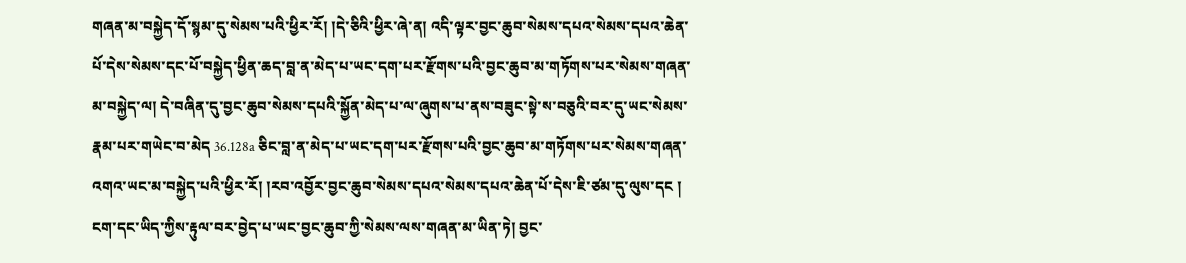གཞན་མ་བསྐྱེད་དོ་སྙམ་དུ་སེམས་པའི་ཕྱིར་རོ། །དེ་ཅིའི་ཕྱིར་ཞེ་ན། འདི་ལྟར་བྱང་ཆུབ་སེམས་དཔའ་སེམས་དཔའ་ཆེན་པོ་དེས་སེམས་དང་པོ་བསྐྱེད་ཕྱིན་ཆད་བླ་ན་མེད་པ་ཡང་དག་པར་རྫོགས་པའི་བྱང་ཆུབ་མ་གཏོགས་པར་སེམས་གཞན་མ་བསྐྱེད་ལ། དེ་བཞིན་དུ་བྱང་ཆུབ་སེམས་དཔའི་སྐྱོན་མེད་པ་ལ་ཞུགས་པ་ནས་བཟུང་སྟེ་ས་བཅུའི་བར་དུ་ཡང་སེམས་རྣམ་པར་གཡེང་བ་མེད 36.128a ཅིང་བླ་ན་མེད་པ་ཡང་དག་པར་རྫོགས་པའི་བྱང་ཆུབ་མ་གཏོགས་པར་སེམས་གཞན་འགའ་ཡང་མ་བསྐྱེད་པའི་ཕྱིར་རོ། །རབ་འབྱོར་བྱང་ཆུབ་སེམས་དཔའ་སེམས་དཔའ་ཆེན་པོ་དེས་ཇི་ཙམ་དུ་ལུས་དང ། ངག་དང་ཡིད་ཀྱིས་རྟུལ་བར་བྱེད་པ་ཡང་བྱང་ཆུབ་ཀྱི་སེམས་ལས་གཞན་མ་ཡིན་ཏེ། བྱང་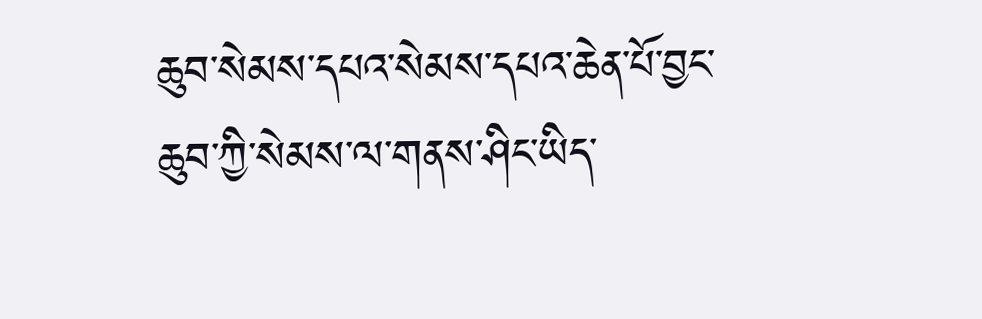ཆུབ་སེམས་དཔའ་སེམས་དཔའ་ཆེན་པོ་བྱང་ཆུབ་ཀྱི་སེམས་ལ་གནས་ཤིང་ཡིད་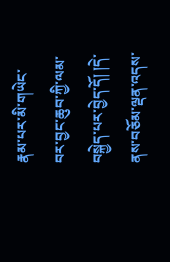རྣམ་པར་མི་གཡེང་བར་བྱང་ཆུབ་ཀྱི་ལམ་བསྐྱེད་པར་བྱེད་དོ། །དེ་ནས་བཅོམ་ལྡན་འདས་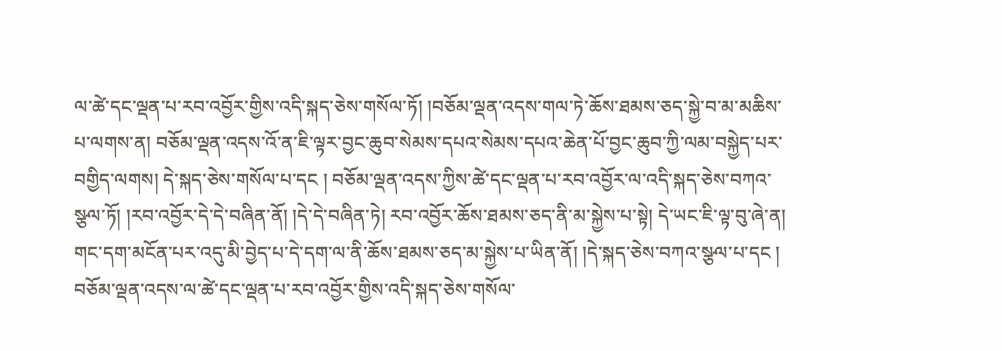ལ་ཚེ་དང་ལྡན་པ་རབ་འབྱོར་གྱིས་འདི་སྐད་ཅེས་གསོལ་ཏོ། །བཅོམ་ལྡན་འདས་གལ་ཏེ་ཆོས་ཐམས་ཅད་སྐྱེ་བ་མ་མཆིས་པ་ལགས་ན། བཅོམ་ལྡན་འདས་འོ་ན་ཇི་ལྟར་བྱང་ཆུབ་སེམས་དཔའ་སེམས་དཔའ་ཆེན་པོ་བྱང་ཆུབ་ཀྱི་ལམ་བསྐྱེད་པར་བགྱིད་ལགས། དེ་སྐད་ཅེས་གསོལ་པ་དང ། བཅོམ་ལྡན་འདས་ཀྱིས་ཚེ་དང་ལྡན་པ་རབ་འབྱོར་ལ་འདི་སྐད་ཅེས་བཀའ་སྩལ་ཏོ། །རབ་འབྱོར་དེ་དེ་བཞིན་ནོ། །དེ་དེ་བཞིན་ཏེ། རབ་འབྱོར་ཆོས་ཐམས་ཅད་ནི་མ་སྐྱེས་པ་སྟེ། དེ་ཡང་ཇི་ལྟ་བུ་ཞེ་ན། གང་དག་མངོན་པར་འདུ་མི་བྱེད་པ་དེ་དག་ལ་ནི་ཆོས་ཐམས་ཅད་མ་སྐྱེས་པ་ཡིན་ནོ། །དེ་སྐད་ཅེས་བཀའ་སྩལ་པ་དང ། བཅོམ་ལྡན་འདས་ལ་ཚེ་དང་ལྡན་པ་རབ་འབྱོར་གྱིས་འདི་སྐད་ཅེས་གསོལ་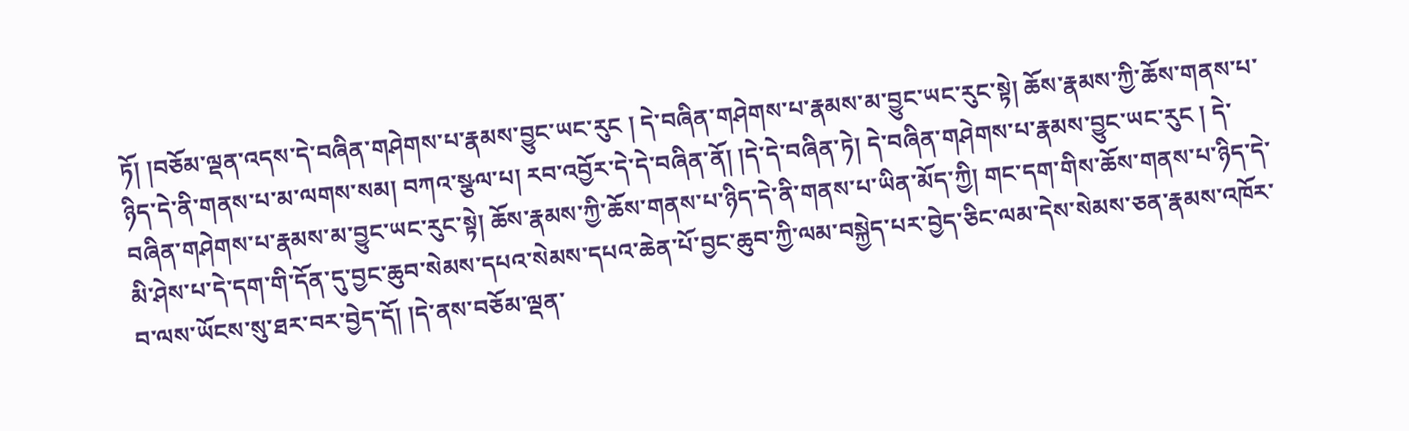ཏོ། །བཅོམ་ལྡན་འདས་དེ་བཞིན་གཤེགས་པ་རྣམས་བྱུང་ཡང་རུང ། དེ་བཞིན་གཤེགས་པ་རྣམས་མ་བྱུང་ཡང་རུང་སྟེ། ཆོས་རྣམས་ཀྱི་ཆོས་གནས་པ་ཉིད་དེ་ནི་གནས་པ་མ་ལགས་སམ། བཀའ་སྩལ་པ། རབ་འབྱོར་དེ་དེ་བཞིན་ནོ། །དེ་དེ་བཞིན་ཏེ། དེ་བཞིན་གཤེགས་པ་རྣམས་བྱུང་ཡང་རུང ། དེ་བཞིན་གཤེགས་པ་རྣམས་མ་བྱུང་ཡང་རུང་སྟེ། ཆོས་རྣམས་ཀྱི་ཆོས་གནས་པ་ཉིད་དེ་ནི་གནས་པ་ཡིན་མོད་ཀྱི། གང་དག་གིས་ཆོས་གནས་པ་ཉིད་དེ་མི་ཤེས་པ་དེ་དག་གི་དོན་དུ་བྱང་ཆུབ་སེམས་དཔའ་སེམས་དཔའ་ཆེན་པོ་བྱང་ཆུབ་ཀྱི་ལམ་བསྐྱེད་པར་བྱེད་ཅིང་ལམ་དེས་སེམས་ཅན་རྣམས་འཁོར་བ་ལས་ཡོངས་སུ་ཐར་བར་བྱེད་དོ། །དེ་ནས་བཅོམ་ལྡན་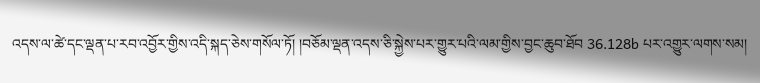འདས་ལ་ཚེ་དང་ལྡན་པ་རབ་འབྱོར་གྱིས་འདི་སྐད་ཅེས་གསོལ་ཏོ། །བཅོམ་ལྡན་འདས་ཅི་སྐྱེས་པར་གྱུར་པའི་ལམ་གྱིས་བྱང་ཆུབ་ཐོབ 36.128b པར་འགྱུར་ལགས་སམ།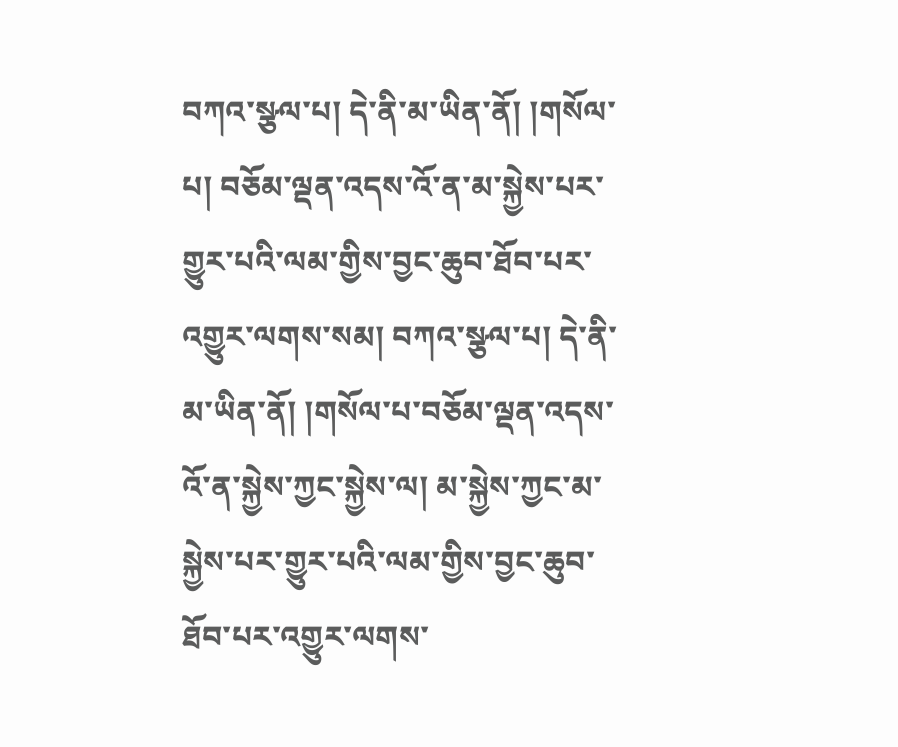བཀའ་སྩལ་པ། དེ་ནི་མ་ཡིན་ནོ། །གསོལ་པ། བཅོམ་ལྡན་འདས་འོ་ན་མ་སྐྱེས་པར་གྱུར་པའི་ལམ་གྱིས་བྱང་ཆུབ་ཐོབ་པར་འགྱུར་ལགས་སམ། བཀའ་སྩལ་པ། དེ་ནི་མ་ཡིན་ནོ། །གསོལ་པ་བཅོམ་ལྡན་འདས་འོ་ན་སྐྱེས་ཀྱང་སྐྱེས་ལ། མ་སྐྱེས་ཀྱང་མ་སྐྱེས་པར་གྱུར་པའི་ལམ་གྱིས་བྱང་ཆུབ་ཐོབ་པར་འགྱུར་ལགས་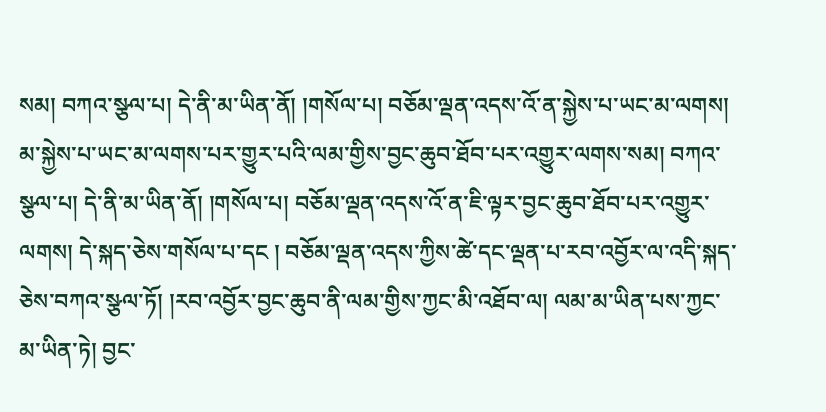སམ། བཀའ་སྩལ་པ། དེ་ནི་མ་ཡིན་ནོ། །གསོལ་པ། བཅོམ་ལྡན་འདས་འོ་ན་སྐྱེས་པ་ཡང་མ་ལགས། མ་སྐྱེས་པ་ཡང་མ་ལགས་པར་གྱུར་པའི་ལམ་གྱིས་བྱང་ཆུབ་ཐོབ་པར་འགྱུར་ལགས་སམ། བཀའ་སྩལ་པ། དེ་ནི་མ་ཡིན་ནོ། །གསོལ་པ། བཅོམ་ལྡན་འདས་འོ་ན་ཇི་ལྟར་བྱང་ཆུབ་ཐོབ་པར་འགྱུར་ལགས། དེ་སྐད་ཅེས་གསོལ་པ་དང ། བཅོམ་ལྡན་འདས་ཀྱིས་ཚེ་དང་ལྡན་པ་རབ་འབྱོར་ལ་འདི་སྐད་ཅེས་བཀའ་སྩལ་ཏོ། །རབ་འབྱོར་བྱང་ཆུབ་ནི་ལམ་གྱིས་ཀྱང་མི་འཐོབ་ལ། ལམ་མ་ཡིན་པས་ཀྱང་མ་ཡིན་ཏེ། བྱང་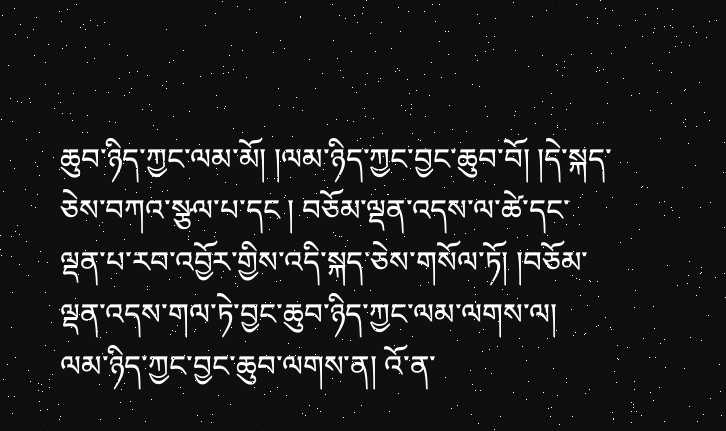ཆུབ་ཉིད་ཀྱང་ལམ་མོ། །ལམ་ཉིད་ཀྱང་བྱང་ཆུབ་བོ། །དེ་སྐད་ཅེས་བཀའ་སྩལ་པ་དང ། བཅོམ་ལྡན་འདས་ལ་ཚེ་དང་ལྡན་པ་རབ་འབྱོར་གྱིས་འདི་སྐད་ཅེས་གསོལ་ཏོ། །བཅོམ་ལྡན་འདས་གལ་ཏེ་བྱང་ཆུབ་ཉིད་ཀྱང་ལམ་ལགས་ལ། ལམ་ཉིད་ཀྱང་བྱང་ཆུབ་ལགས་ན། འོ་ན་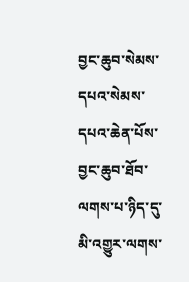བྱང་ཆུབ་སེམས་དཔའ་སེམས་དཔའ་ཆེན་པོས་བྱང་ཆུབ་ཐོབ་ལགས་པ་ཉིད་དུ་མི་འགྱུར་ལགས་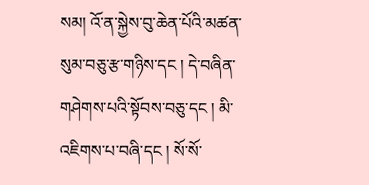སམ། འོ་ན་སྐྱེས་བུ་ཆེན་པོའི་མཚན་སུམ་བཅུ་རྩ་གཉིས་དང ། དེ་བཞིན་གཤེགས་པའི་སྟོབས་བཅུ་དང ། མི་འཇིགས་པ་བཞི་དང ། སོ་སོ་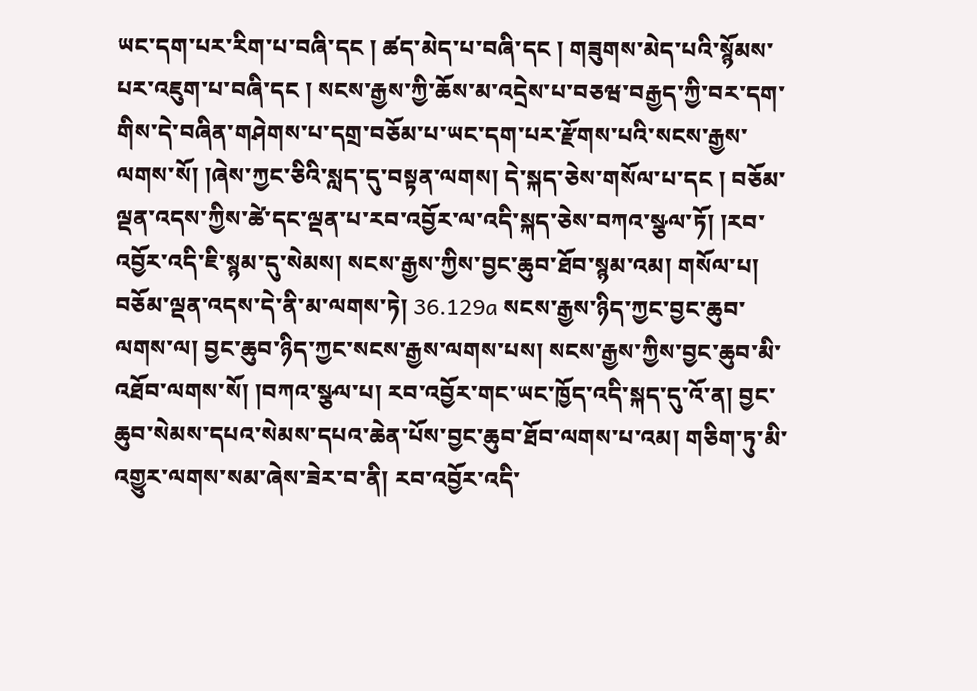ཡང་དག་པར་རིག་པ་བཞི་དང ། ཚད་མེད་པ་བཞི་དང ། གཟུགས་མེད་པའི་སྙོམས་པར་འཇུག་པ་བཞི་དང ། སངས་རྒྱས་ཀྱི་ཆོས་མ་འདྲེས་པ་བཅཝ་བརྒྱད་ཀྱི་བར་དག་གིས་དེ་བཞིན་གཤེགས་པ་དགྲ་བཅོམ་པ་ཡང་དག་པར་རྫོགས་པའི་སངས་རྒྱས་ལགས་སོ། །ཞེས་ཀྱང་ཅིའི་སླད་དུ་བསྟན་ལགས། དེ་སྐད་ཅེས་གསོལ་པ་དང ། བཅོམ་ལྡན་འདས་ཀྱིས་ཚེ་དང་ལྡན་པ་རབ་འབྱོར་ལ་འདི་སྐད་ཅེས་བཀའ་སྩལ་ཏོ། །རབ་འབྱོར་འདི་ཇི་སྙམ་དུ་སེམས། སངས་རྒྱས་ཀྱིས་བྱང་ཆུབ་ཐོབ་སྙམ་འམ། གསོལ་པ། བཅོམ་ལྡན་འདས་དེ་ནི་མ་ལགས་ཏེ། 36.129a སངས་རྒྱས་ཉིད་ཀྱང་བྱང་ཆུབ་ལགས་ལ། བྱང་ཆུབ་ཉིད་ཀྱང་སངས་རྒྱས་ལགས་པས། སངས་རྒྱས་ཀྱིས་བྱང་ཆུབ་མི་འཐོབ་ལགས་སོ། །བཀའ་སྩལ་པ། རབ་འབྱོར་གང་ཡང་ཁྱོད་འདི་སྐད་དུ་འོ་ན། བྱང་ཆུབ་སེམས་དཔའ་སེམས་དཔའ་ཆེན་པོས་བྱང་ཆུབ་ཐོབ་ལགས་པ་འམ། གཅིག་ཏུ་མི་འགྱུར་ལགས་སམ་ཞེས་ཟེར་བ་ནི། རབ་འབྱོར་འདི་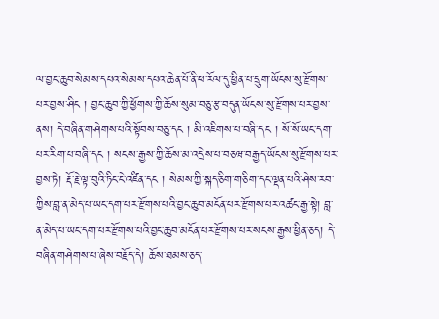ལ་བྱང་ཆུབ་སེམས་དཔའ་སེམས་དཔའ་ཆེན་པོ་ནི་ཕ་རོལ་དུ་ཕྱིན་པ་དྲུག་ཡོངས་སུ་རྫོགས་པར་བྱས་ཤིང ། བྱང་ཆུབ་ཀྱི་ཕྱོགས་ཀྱི་ཆོས་སུམ་བཅུ་རྩ་བདུན་ཡོངས་སུ་རྫོགས་པར་བྱས་ནས། དེ་བཞིན་གཤེགས་པའི་སྟོབས་བཅུ་དང ། མི་འཇིགས་པ་བཞི་དང ། སོ་སོ་ཡང་དག་པར་རིག་པ་བཞི་དང ། སངས་རྒྱས་ཀྱི་ཆོས་མ་འདྲེས་པ་བཅཝ་བརྒྱད་ཡོངས་སུ་རྫོགས་པར་བྱས་ཏེ། རྡོ་རྗེ་ལྟ་བུའི་ཏིང་ངེ་འཛིན་དང ། སེམས་ཀྱི་སྐད་ཅིག་གཅིག་དང་ལྡན་པའི་ཤེས་རབ་ཀྱིས་བླ་ན་མེད་པ་ཡང་དག་པར་རྫོགས་པའི་བྱང་ཆུབ་མངོན་པར་རྫོགས་པར་འཚང་རྒྱ་སྟེ། བླ་ན་མེད་པ་ཡང་དག་པར་རྫོགས་པའི་བྱང་ཆུབ་མངོན་པར་རྫོགས་པར་སངས་རྒྱས་ཕྱིན་ཅད། དེ་བཞིན་གཤེགས་པ་ཞེས་བརྗོད་དེ། ཆོས་ཐམས་ཅད་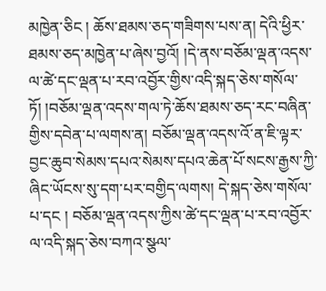མཁྱེན་ཅིང ། ཆོས་ཐམས་ཅད་གཟིགས་པས་ན། དེའི་ཕྱིར་ཐམས་ཅད་མཁྱེན་པ་ཞེས་བྱའོ། །དེ་ནས་བཅོམ་ལྡན་འདས་ལ་ཚེ་དང་ལྡན་པ་རབ་འབྱོར་གྱིས་འདི་སྐད་ཅེས་གསོལ་ཏོ། །བཅོམ་ལྡན་འདས་གལ་ཏེ་ཆོས་ཐམས་ཅད་རང་བཞིན་གྱིས་དབེན་པ་ལགས་ན། བཅོམ་ལྡན་འདས་འོ་ན་ཇི་ལྟར་བྱང་ཆུབ་སེམས་དཔའ་སེམས་དཔའ་ཆེན་པོ་སངས་རྒྱས་ཀྱི་ཞིང་ཡོངས་སུ་དག་པར་བགྱིད་ལགས། དེ་སྐད་ཅེས་གསོལ་པ་དང ། བཅོམ་ལྡན་འདས་ཀྱིས་ཚེ་དང་ལྡན་པ་རབ་འབྱོར་ལ་འདི་སྐད་ཅེས་བཀའ་སྩལ་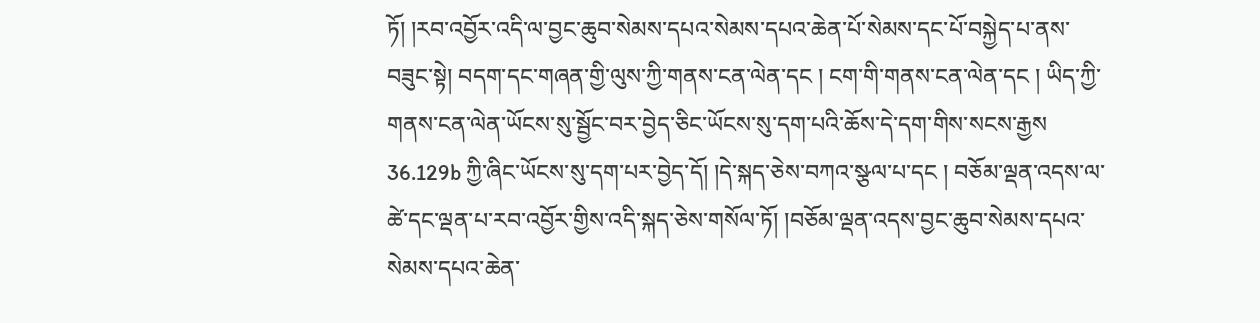ཏོ། །རབ་འབྱོར་འདི་ལ་བྱང་ཆུབ་སེམས་དཔའ་སེམས་དཔའ་ཆེན་པོ་སེམས་དང་པོ་བསྐྱེད་པ་ནས་བཟུང་སྟེ། བདག་དང་གཞན་གྱི་ལུས་ཀྱི་གནས་ངན་ལེན་དང ། ངག་གི་གནས་ངན་ལེན་དང ། ཡིད་ཀྱི་གནས་ངན་ལེན་ཡོངས་སུ་སྦྱོང་བར་བྱེད་ཅིང་ཡོངས་སུ་དག་པའི་ཆོས་དེ་དག་གིས་སངས་རྒྱས 36.129b ཀྱི་ཞིང་ཡོངས་སུ་དག་པར་བྱེད་དོ། །དེ་སྐད་ཅེས་བཀའ་སྩལ་པ་དང ། བཅོམ་ལྡན་འདས་ལ་ཚེ་དང་ལྡན་པ་རབ་འབྱོར་གྱིས་འདི་སྐད་ཅེས་གསོལ་ཏོ། །བཅོམ་ལྡན་འདས་བྱང་ཆུབ་སེམས་དཔའ་སེམས་དཔའ་ཆེན་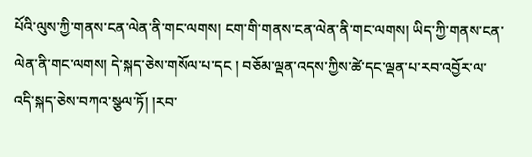པོའི་ལུས་ཀྱི་གནས་ངན་ལེན་ནི་གང་ལགས། ངག་གི་གནས་ངན་ལེན་ནི་གང་ལགས། ཡིད་ཀྱི་གནས་ངན་ལེན་ནི་གང་ལགས། དེ་སྐད་ཅེས་གསོལ་པ་དང ། བཅོམ་ལྡན་འདས་ཀྱིས་ཚེ་དང་ལྡན་པ་རབ་འབྱོར་ལ་འདི་སྐད་ཅེས་བཀའ་སྩལ་ཏོ། །རབ་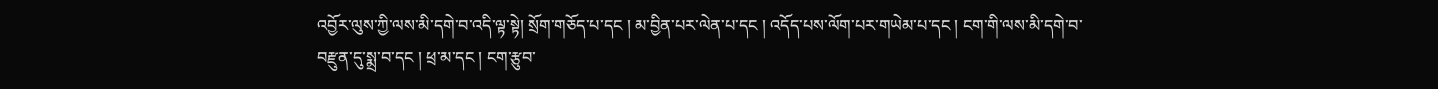འབྱོར་ལུས་ཀྱི་ལས་མི་དགེ་བ་འདི་ལྟ་སྟེ། སྲོག་གཅོད་པ་དང ། མ་བྱིན་པར་ལེན་པ་དང ། འདོད་པས་ལོག་པར་གཡེམ་པ་དང ། ངག་གི་ལས་མི་དགེ་བ་བརྫུན་དུ་སྨྲ་བ་དང ། ཕྲ་མ་དང ། ངག་རྩུབ་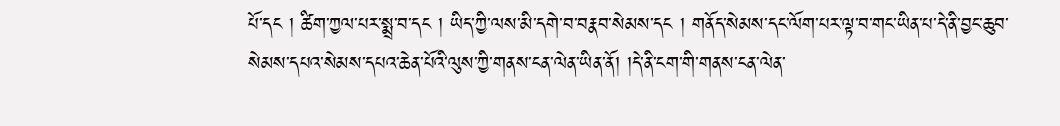པོ་དང ། ཚིག་ཀྱལ་པར་སྨྲ་བ་དང ། ཡིད་ཀྱི་ལས་མི་དགེ་བ་བརྣབ་སེམས་དང ། གནོད་སེམས་དང་ལོག་པར་ལྟ་བ་གང་ཡིན་པ་དེ་ནི་བྱང་ཆུབ་སེམས་དཔའ་སེམས་དཔའ་ཆེན་པོའི་ལུས་ཀྱི་གནས་ངན་ལེན་ཡིན་ནོ། །དེ་ནི་ངག་གི་གནས་ངན་ལེན་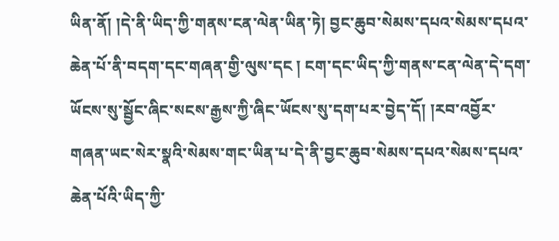ཡིན་ནོ། །དེ་ནི་ཡིད་ཀྱི་གནས་ངན་ལེན་ཡིན་ཏེ། བྱང་ཆུབ་སེམས་དཔའ་སེམས་དཔའ་ཆེན་པོ་ནི་བདག་དང་གཞན་གྱི་ལུས་དང ། ངག་དང་ཡིད་ཀྱི་གནས་ངན་ལེན་དེ་དག་ཡོངས་སུ་སྦྱོང་ཞིང་སངས་རྒྱས་ཀྱི་ཞིང་ཡོངས་སུ་དག་པར་བྱེད་དོ། །རབ་འབྱོར་གཞན་ཡང་སེར་སྣའི་སེམས་གང་ཡིན་པ་དེ་ནི་བྱང་ཆུབ་སེམས་དཔའ་སེམས་དཔའ་ཆེན་པོའི་ཡིད་ཀྱི་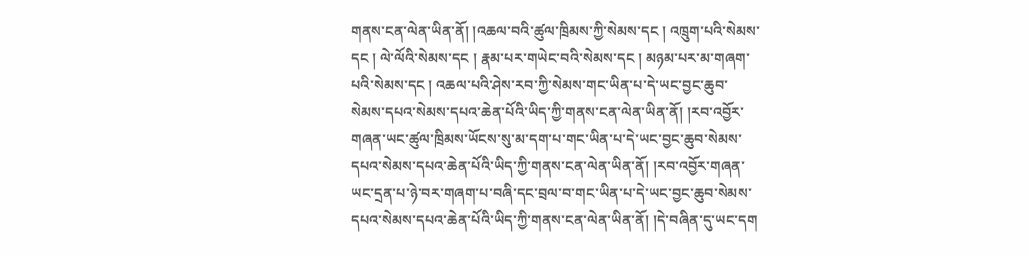གནས་ངན་ལེན་ཡིན་ནོ། །འཆལ་བའི་ཚུལ་ཁྲིམས་ཀྱི་སེམས་དང ། འཁྲུག་པའི་སེམས་དང ། ལེ་ལོའི་སེམས་དང ། རྣམ་པར་གཡེང་བའི་སེམས་དང ། མཉམ་པར་མ་གཞག་པའི་སེམས་དང ། འཆལ་པའི་ཤེས་རབ་ཀྱི་སེམས་གང་ཡིན་པ་དེ་ཡང་བྱང་ཆུབ་སེམས་དཔའ་སེམས་དཔའ་ཆེན་པོའི་ཡིད་ཀྱི་གནས་ངན་ལེན་ཡིན་ནོ། །རབ་འབྱོར་གཞན་ཡང་ཚུལ་ཁྲིམས་ཡོངས་སུ་མ་དག་པ་གང་ཡིན་པ་དེ་ཡང་བྱང་ཆུབ་སེམས་དཔའ་སེམས་དཔའ་ཆེན་པོའི་ཡིད་ཀྱི་གནས་ངན་ལེན་ཡིན་ནོ། །རབ་འབྱོར་གཞན་ཡང་དྲན་པ་ཉེ་བར་གཞག་པ་བཞི་དང་བྲལ་བ་གང་ཡིན་པ་དེ་ཡང་བྱང་ཆུབ་སེམས་དཔའ་སེམས་དཔའ་ཆེན་པོའི་ཡིད་ཀྱི་གནས་ངན་ལེན་ཡིན་ནོ། །དེ་བཞིན་དུ་ཡང་དག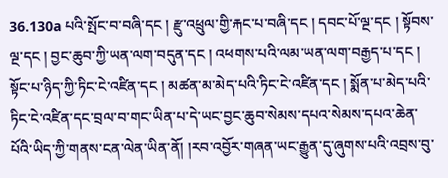36.130a པའི་སྤོང་བ་བཞི་དང ། རྫུ་འཕྲུལ་གྱི་རྐང་པ་བཞི་དང ། དབང་པོ་ལྔ་དང ། སྟོབས་ལྔ་དང ། བྱང་ཆུབ་ཀྱི་ཡན་ལག་བདུན་དང ། འཕགས་པའི་ལམ་ཡན་ལག་བརྒྱད་པ་དང ། སྟོང་པ་ཉིད་ཀྱི་ཏིང་ངེ་འཛིན་དང ། མཚན་མ་མེད་པའི་ཏིང་ངེ་འཛིན་དང ། སྨོན་པ་མེད་པའི་ཏིང་ངེ་འཛིན་དང་བྲལ་བ་གང་ཡིན་པ་དེ་ཡང་བྱང་ཆུབ་སེམས་དཔའ་སེམས་དཔའ་ཆེན་པོའི་ཡིད་ཀྱི་གནས་ངན་ལེན་ཡིན་ནོ། །རབ་འབྱོར་གཞན་ཡང་རྒྱུན་དུ་ཞུགས་པའི་འབྲས་བུ་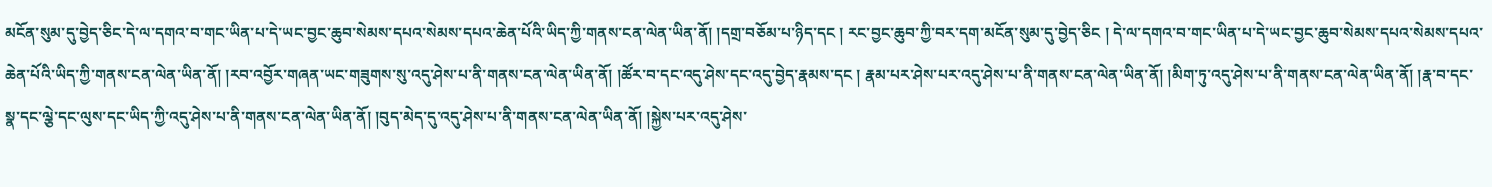མངོན་སུམ་དུ་བྱེད་ཅིང་དེ་ལ་དགའ་བ་གང་ཡིན་པ་དེ་ཡང་བྱང་ཆུབ་སེམས་དཔའ་སེམས་དཔའ་ཆེན་པོའི་ཡིད་ཀྱི་གནས་ངན་ལེན་ཡིན་ནོ། །དགྲ་བཅོམ་པ་ཉིད་དང ། རང་བྱང་ཆུབ་ཀྱི་བར་དག་མངོན་སུམ་དུ་བྱེད་ཅིང ། དེ་ལ་དགའ་བ་གང་ཡིན་པ་དེ་ཡང་བྱང་ཆུབ་སེམས་དཔའ་སེམས་དཔའ་ཆེན་པོའི་ཡིད་ཀྱི་གནས་ངན་ལེན་ཡིན་ནོ། །རབ་འབྱོར་གཞན་ཡང་གཟུགས་སུ་འདུ་ཤེས་པ་ནི་གནས་ངན་ལེན་ཡིན་ནོ། །ཚོར་བ་དང་འདུ་ཤེས་དང་འདུ་བྱེད་རྣམས་དང ། རྣམ་པར་ཤེས་པར་འདུ་ཤེས་པ་ནི་གནས་ངན་ལེན་ཡིན་ནོ། །མིག་ཏུ་འདུ་ཤེས་པ་ནི་གནས་ངན་ལེན་ཡིན་ནོ། །རྣ་བ་དང་སྣ་དང་ལྕེ་དང་ལུས་དང་ཡིད་ཀྱི་འདུ་ཤེས་པ་ནི་གནས་ངན་ལེན་ཡིན་ནོ། །བུད་མེད་དུ་འདུ་ཤེས་པ་ནི་གནས་ངན་ལེན་ཡིན་ནོ། །སྐྱེས་པར་འདུ་ཤེས་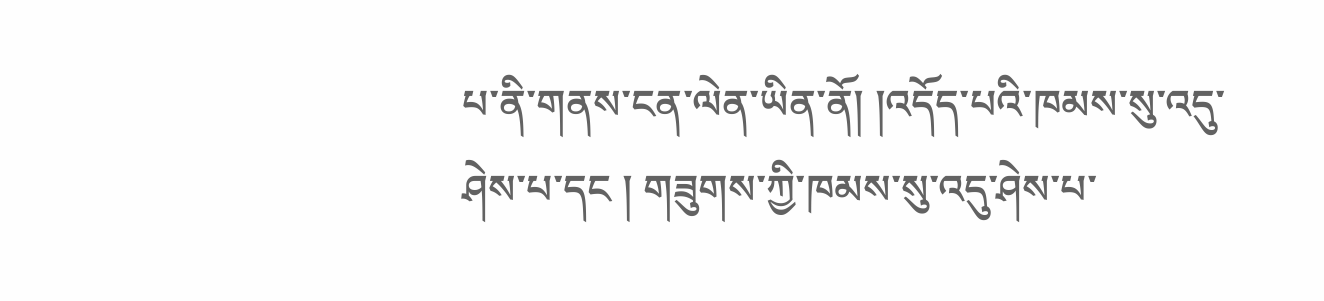པ་ནི་གནས་ངན་ལེན་ཡིན་ནོ། །འདོད་པའི་ཁམས་སུ་འདུ་ཤེས་པ་དང ། གཟུགས་ཀྱི་ཁམས་སུ་འདུ་ཤེས་པ་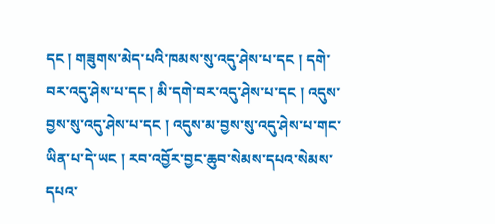དང ། གཟུགས་མེད་པའི་ཁམས་སུ་འདུ་ཤེས་པ་དང ། དགེ་བར་འདུ་ཤེས་པ་དང ། མི་དགེ་བར་འདུ་ཤེས་པ་དང ། འདུས་བྱས་སུ་འདུ་ཤེས་པ་དང ། འདུས་མ་བྱས་སུ་འདུ་ཤེས་པ་གང་ཡིན་པ་དེ་ཡང ། རབ་འབྱོར་བྱང་ཆུབ་སེམས་དཔའ་སེམས་དཔའ་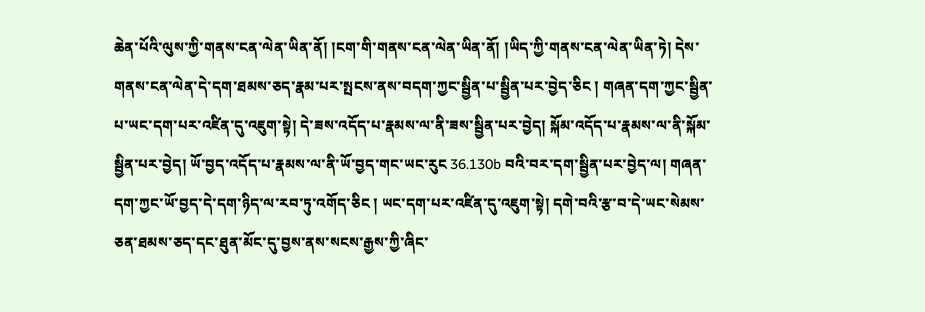ཆེན་པོའི་ལུས་ཀྱི་གནས་ངན་ལེན་ཡིན་ནོ། །ངག་གི་གནས་ངན་ལེན་ཡིན་ནོ། །ཡིད་ཀྱི་གནས་ངན་ལེན་ཡིན་ཏེ། དེས་གནས་ངན་ལེན་དེ་དག་ཐམས་ཅད་རྣམ་པར་སྤངས་ནས་བདག་ཀྱང་སྦྱིན་པ་སྦྱིན་པར་བྱེད་ཅིང ། གཞན་དག་ཀྱང་སྦྱིན་པ་ཡང་དག་པར་འཛིན་དུ་འཇུག་སྟེ། དེ་ཟས་འདོད་པ་རྣམས་ལ་ནི་ཟས་སྦྱིན་པར་བྱེད། སྐོམ་འདོད་པ་རྣམས་ལ་ནི་སྐོམ་སྦྱིན་པར་བྱེད། ཡོ་བྱད་འདོད་པ་རྣམས་ལ་ནི་ཡོ་བྱད་གང་ཡང་རུང 36.130b བའི་བར་དག་སྦྱིན་པར་བྱེད་ལ། གཞན་དག་ཀྱང་ཡོ་བྱད་དེ་དག་ཉིད་ལ་རབ་ཏུ་འགོད་ཅིང ། ཡང་དག་པར་འཛིན་དུ་འཇུག་སྟེ། དགེ་བའི་རྩ་བ་དེ་ཡང་སེམས་ཅན་ཐམས་ཅད་དང་ཐུན་མོང་དུ་བྱས་ནས་སངས་རྒྱས་ཀྱི་ཞིང་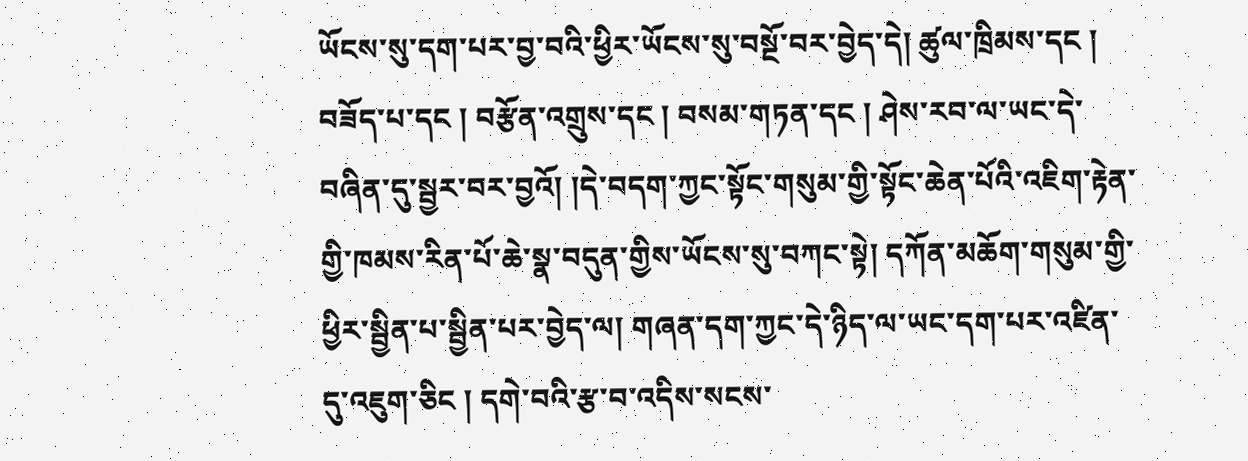ཡོངས་སུ་དག་པར་བྱ་བའི་ཕྱིར་ཡོངས་སུ་བསྔོ་བར་བྱེད་དེ། ཚུལ་ཁྲིམས་དང ། བཟོད་པ་དང ། བརྩོན་འགྲུས་དང ། བསམ་གཏན་དང ། ཤེས་རབ་ལ་ཡང་དེ་བཞིན་དུ་སྦྱར་བར་བྱའོ། །དེ་བདག་ཀྱང་སྟོང་གསུམ་གྱི་སྟོང་ཆེན་པོའི་འཇིག་རྟེན་གྱི་ཁམས་རིན་པོ་ཆེ་སྣ་བདུན་གྱིས་ཡོངས་སུ་བཀང་སྟེ། དཀོན་མཆོག་གསུམ་གྱི་ཕྱིར་སྦྱིན་པ་སྦྱིན་པར་བྱེད་ལ། གཞན་དག་ཀྱང་དེ་ཉིད་ལ་ཡང་དག་པར་འཛིན་དུ་འཇུག་ཅིང ། དགེ་བའི་རྩ་བ་འདིས་སངས་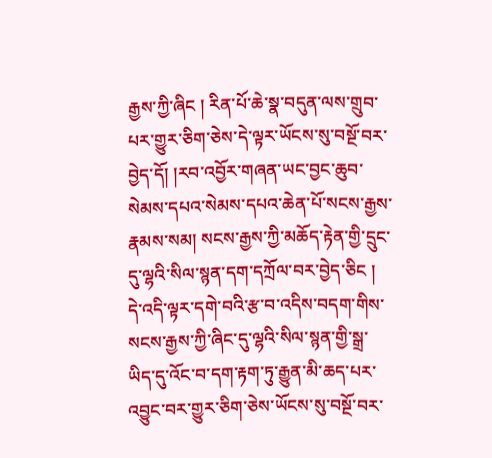རྒྱས་ཀྱི་ཞིང ། རིན་པོ་ཆེ་སྣ་བདུན་ལས་གྲུབ་པར་གྱུར་ཅིག་ཅེས་དེ་ལྟར་ཡོངས་སུ་བསྔོ་བར་བྱེད་དོ། །རབ་འབྱོར་གཞན་ཡང་བྱང་ཆུབ་སེམས་དཔའ་སེམས་དཔའ་ཆེན་པོ་སངས་རྒྱས་རྣམས་སམ། སངས་རྒྱས་ཀྱི་མཆོད་རྟེན་གྱི་དྲུང་དུ་ལྷའི་སིལ་སྙན་དག་དཀྲོལ་བར་བྱེད་ཅིང ། དེ་འདི་ལྟར་དགེ་བའི་རྩ་བ་འདིས་བདག་གིས་སངས་རྒྱས་ཀྱི་ཞིང་དུ་ལྷའི་སིལ་སྙན་གྱི་སྒྲ་ཡིད་དུ་འོང་བ་དག་རྟག་ཏུ་རྒྱུན་མི་ཆད་པར་འབྱུང་བར་གྱུར་ཅིག་ཅེས་ཡོངས་སུ་བསྔོ་བར་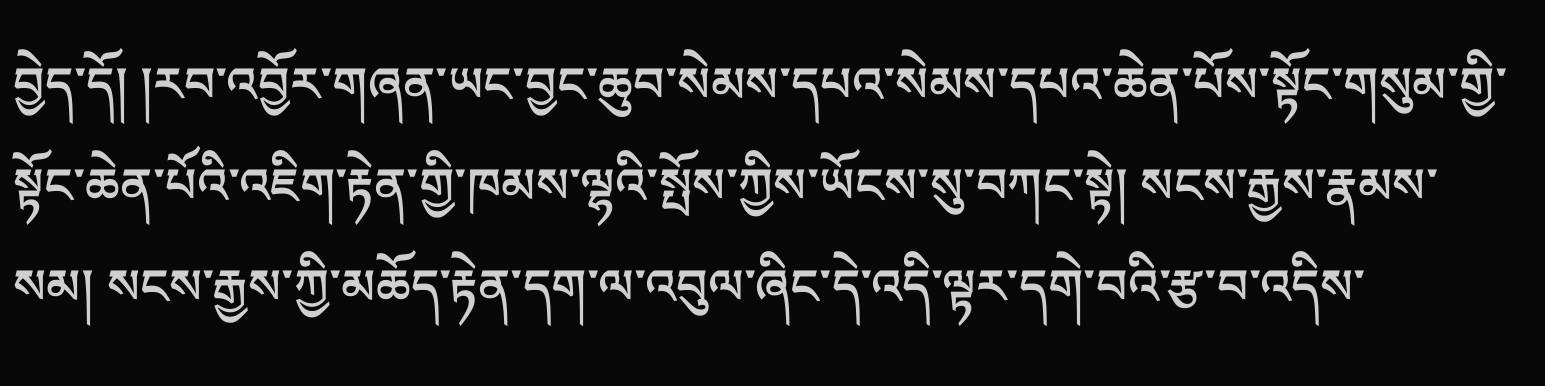བྱེད་དོ། །རབ་འབྱོར་གཞན་ཡང་བྱང་ཆུབ་སེམས་དཔའ་སེམས་དཔའ་ཆེན་པོས་སྟོང་གསུམ་གྱི་སྟོང་ཆེན་པོའི་འཇིག་རྟེན་གྱི་ཁམས་ལྷའི་སྤོས་ཀྱིས་ཡོངས་སུ་བཀང་སྟེ། སངས་རྒྱས་རྣམས་སམ། སངས་རྒྱས་ཀྱི་མཆོད་རྟེན་དག་ལ་འབུལ་ཞིང་དེ་འདི་ལྟར་དགེ་བའི་རྩ་བ་འདིས་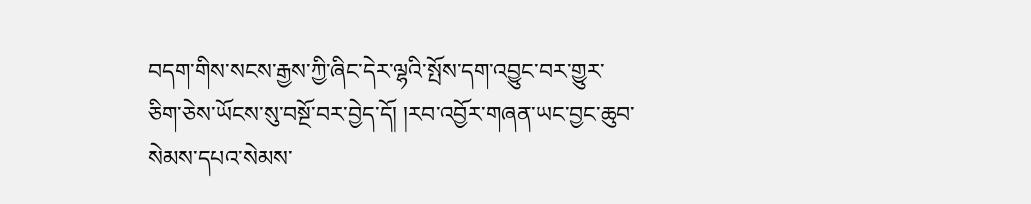བདག་གིས་སངས་རྒྱས་ཀྱི་ཞིང་དེར་ལྷའི་སྤོས་དག་འབྱུང་བར་གྱུར་ཅིག་ཅེས་ཡོངས་སུ་བསྔོ་བར་བྱེད་དོ། །རབ་འབྱོར་གཞན་ཡང་བྱང་ཆུབ་སེམས་དཔའ་སེམས་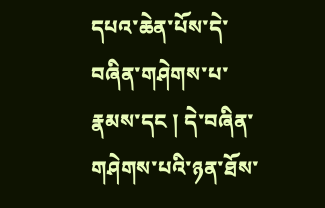དཔའ་ཆེན་པོས་དེ་བཞིན་གཤེགས་པ་རྣམས་དང ། དེ་བཞིན་གཤེགས་པའི་ཉན་ཐོས་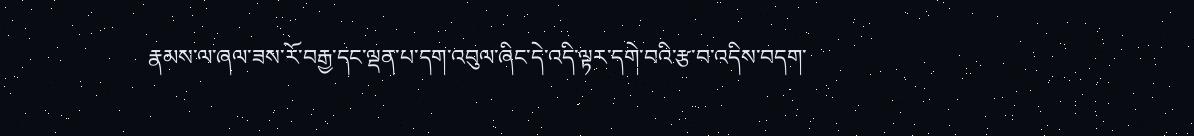རྣམས་ལ་ཞལ་ཟས་རོ་བརྒྱ་དང་ལྡན་པ་དག་འབུལ་ཞིང་དེ་འདི་ལྟར་དགེ་བའི་རྩ་བ་འདིས་བདག་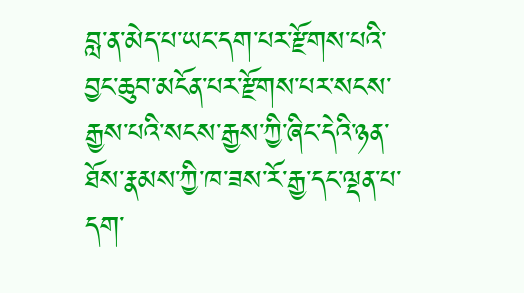བླ་ན་མེད་པ་ཡང་དག་པར་རྫོགས་པའི་བྱང་ཆུབ་མངོན་པར་རྫོགས་པར་སངས་རྒྱས་པའི་སངས་རྒྱས་ཀྱི་ཞིང་དེའི་ཉན་ཐོས་རྣམས་ཀྱི་ཁ་ཟས་རོ་རྒྱ་དང་ལྡན་པ་དག་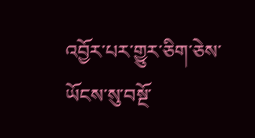འབྱོར་པར་གྱུར་ཅིག་ཅེས་ཡོངས་སུ་བསྔོ་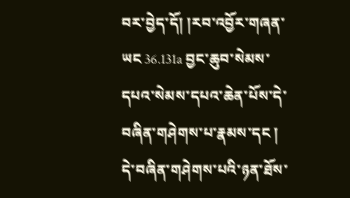བར་བྱེད་དོ། །རབ་འབྱོར་གཞན་ཡང 36.131a བྱང་ཆུབ་སེམས་དཔའ་སེམས་དཔའ་ཆེན་པོས་དེ་བཞིན་གཤེགས་པ་རྣམས་དང ། དེ་བཞིན་གཤེགས་པའི་ཉན་ཐོས་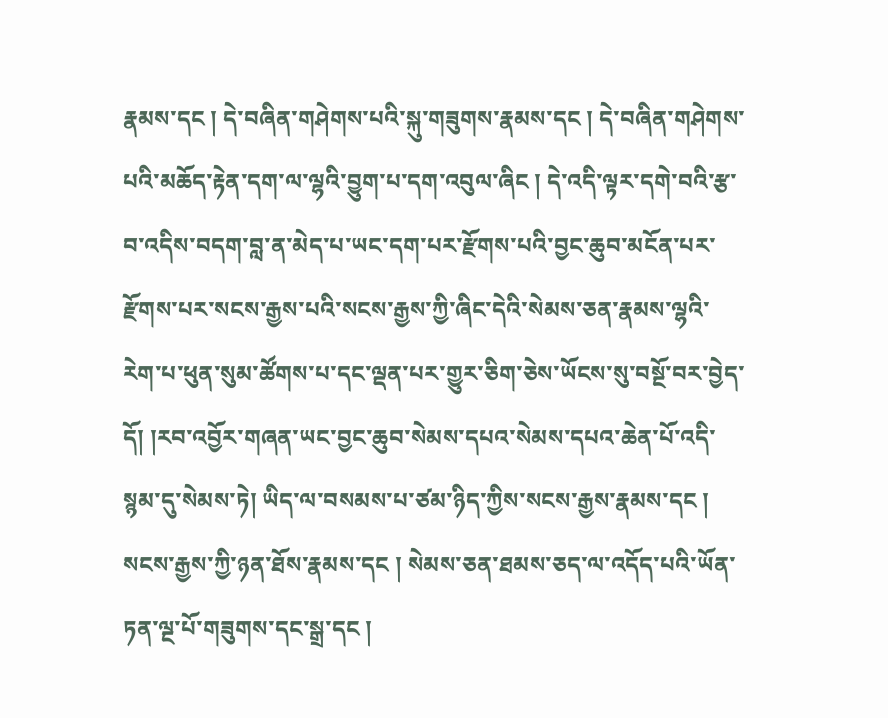རྣམས་དང ། དེ་བཞིན་གཤེགས་པའི་སྐུ་གཟུགས་རྣམས་དང ། དེ་བཞིན་གཤེགས་པའི་མཆོད་རྟེན་དག་ལ་ལྷའི་བྱུག་པ་དག་འབུལ་ཞིང ། དེ་འདི་ལྟར་དགེ་བའི་རྩ་བ་འདིས་བདག་བླ་ན་མེད་པ་ཡང་དག་པར་རྫོགས་པའི་བྱང་ཆུབ་མངོན་པར་རྫོགས་པར་སངས་རྒྱས་པའི་སངས་རྒྱས་ཀྱི་ཞིང་དེའི་སེམས་ཅན་རྣམས་ལྷའི་རེག་པ་ཕུན་སུམ་ཚོགས་པ་དང་ལྡན་པར་གྱུར་ཅིག་ཅེས་ཡོངས་སུ་བསྔོ་བར་བྱེད་དོ། །རབ་འབྱོར་གཞན་ཡང་བྱང་ཆུབ་སེམས་དཔའ་སེམས་དཔའ་ཆེན་པོ་འདི་སྙམ་དུ་སེམས་ཏེ། ཡིད་ལ་བསམས་པ་ཙམ་ཉིད་ཀྱིས་སངས་རྒྱས་རྣམས་དང ། སངས་རྒྱས་ཀྱི་ཉན་ཐོས་རྣམས་དང ། སེམས་ཅན་ཐམས་ཅད་ལ་འདོད་པའི་ཡོན་ཏན་ལྔ་པོ་གཟུགས་དང་སྒྲ་དང །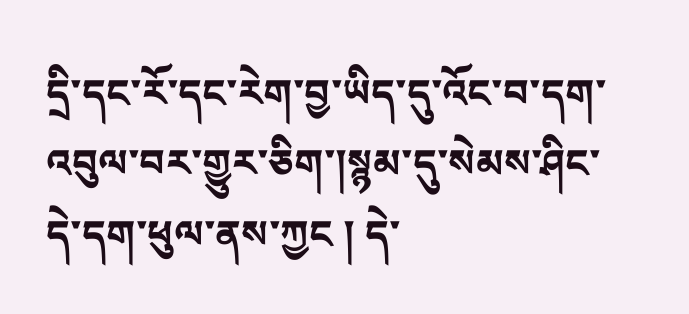དྲི་དང་རོ་དང་རེག་བྱ་ཡིད་དུ་འོང་བ་དག་འབུལ་བར་གྱུར་ཅིག་།སྙམ་དུ་སེམས་ཤིང་དེ་དག་ཕུལ་ནས་ཀྱང ། དེ་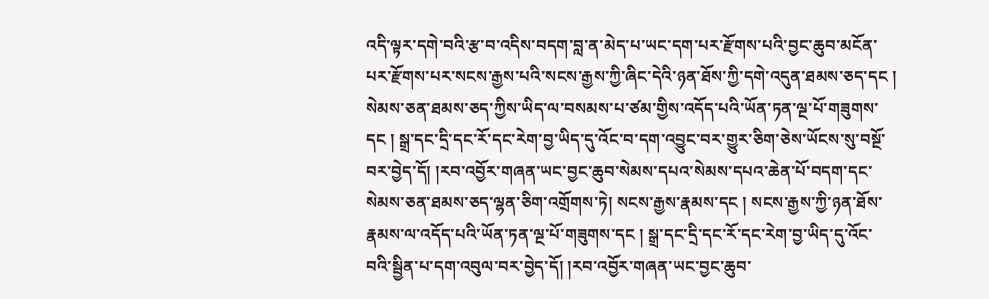འདི་ལྟར་དགེ་བའི་རྩ་བ་འདིས་བདག་བླ་ན་མེད་པ་ཡང་དག་པར་རྫོགས་པའི་བྱང་ཆུབ་མངོན་པར་རྫོགས་པར་སངས་རྒྱས་པའི་སངས་རྒྱས་ཀྱི་ཞིང་དེའི་ཉན་ཐོས་ཀྱི་དགེ་འདུན་ཐམས་ཅད་དང ། སེམས་ཅན་ཐམས་ཅད་ཀྱིས་ཡིད་ལ་བསམས་པ་ཙམ་གྱིས་འདོད་པའི་ཡོན་ཏན་ལྔ་པོ་གཟུགས་དང ། སྒྲ་དང་དྲི་དང་རོ་དང་རེག་བྱ་ཡིད་དུ་འོང་བ་དག་འབྱུང་བར་གྱུར་ཅིག་ཅེས་ཡོངས་སུ་བསྔོ་བར་བྱེད་དོ། །རབ་འབྱོར་གཞན་ཡང་བྱང་ཆུབ་སེམས་དཔའ་སེམས་དཔའ་ཆེན་པོ་བདག་དང་སེམས་ཅན་ཐམས་ཅད་ལྷན་ཅིག་འགྲོགས་ཏེ། སངས་རྒྱས་རྣམས་དང ། སངས་རྒྱས་ཀྱི་ཉན་ཐོས་རྣམས་ལ་འདོད་པའི་ཡོན་ཏན་ལྔ་པོ་གཟུགས་དང ། སྒྲ་དང་དྲི་དང་རོ་དང་རེག་བྱ་ཡིད་དུ་འོང་བའི་སྦྱིན་པ་དག་འབུལ་བར་བྱེད་དོ། །རབ་འབྱོར་གཞན་ཡང་བྱང་ཆུབ་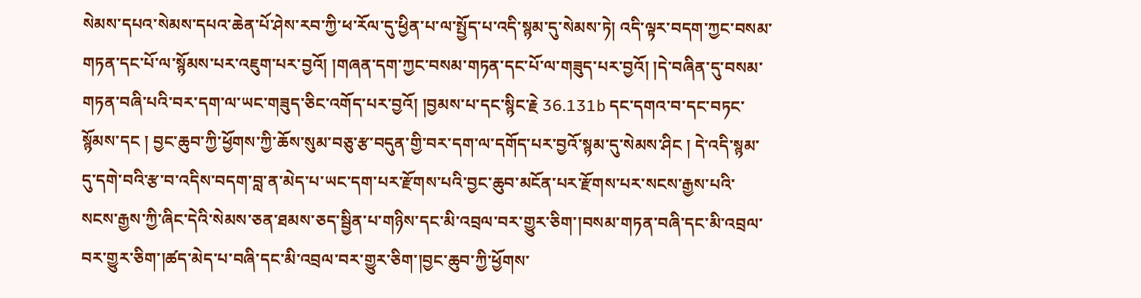སེམས་དཔའ་སེམས་དཔའ་ཆེན་པོ་ཤེས་རབ་ཀྱི་ཕ་རོལ་དུ་ཕྱིན་པ་ལ་སྤྱོད་པ་འདི་སྙམ་དུ་སེམས་ཏེ། འདི་ལྟར་བདག་ཀྱང་བསམ་གཏན་དང་པོ་ལ་སྙོམས་པར་འཇུག་པར་བྱའོ། །གཞན་དག་ཀྱང་བསམ་གཏན་དང་པོ་ལ་གཟུད་པར་བྱའོ། །དེ་བཞིན་དུ་བསམ་གཏན་བཞི་པའི་བར་དག་ལ་ཡང་གཟུད་ཅིང་འགོད་པར་བྱའོ། །བྱམས་པ་དང་སྙིང་རྗེ 36.131b དང་དགའ་བ་དང་བཏང་སྙོམས་དང ། བྱང་ཆུབ་ཀྱི་ཕྱོགས་ཀྱི་ཆོས་སུམ་བཅུ་རྩ་བདུན་གྱི་བར་དག་ལ་དགོད་པར་བྱའོ་སྙམ་དུ་སེམས་ཤིང ། དེ་འདི་སྙམ་དུ་དགེ་བའི་རྩ་བ་འདིས་བདག་བླ་ན་མེད་པ་ཡང་དག་པར་རྫོགས་པའི་བྱང་ཆུབ་མངོན་པར་རྫོགས་པར་སངས་རྒྱས་པའི་སངས་རྒྱས་ཀྱི་ཞིང་དེའི་སེམས་ཅན་ཐམས་ཅད་སྦྱིན་པ་གཉིས་དང་མི་འབྲལ་བར་གྱུར་ཅིག་།བསམ་གཏན་བཞི་དང་མི་འབྲལ་བར་གྱུར་ཅིག་།ཚད་མེད་པ་བཞི་དང་མི་འབྲལ་བར་གྱུར་ཅིག་།བྱང་ཆུབ་ཀྱི་ཕྱོགས་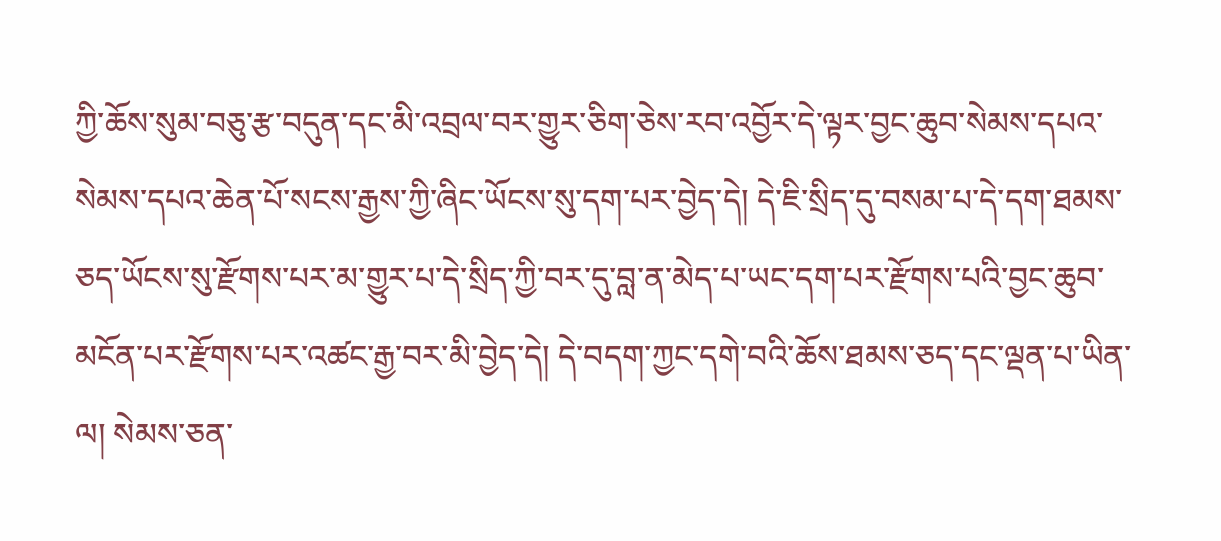ཀྱི་ཆོས་སུམ་བཅུ་རྩ་བདུན་དང་མི་འབྲལ་བར་གྱུར་ཅིག་ཅེས་རབ་འབྱོར་དེ་ལྟར་བྱང་ཆུབ་སེམས་དཔའ་སེམས་དཔའ་ཆེན་པོ་སངས་རྒྱས་ཀྱི་ཞིང་ཡོངས་སུ་དག་པར་བྱེད་དེ། དེ་ཇི་སྲིད་དུ་བསམ་པ་དེ་དག་ཐམས་ཅད་ཡོངས་སུ་རྫོགས་པར་མ་གྱུར་པ་དེ་སྲིད་ཀྱི་བར་དུ་བླ་ན་མེད་པ་ཡང་དག་པར་རྫོགས་པའི་བྱང་ཆུབ་མངོན་པར་རྫོགས་པར་འཚང་རྒྱ་བར་མི་བྱེད་དེ། དེ་བདག་ཀྱང་དགེ་བའི་ཆོས་ཐམས་ཅད་དང་ལྡན་པ་ཡིན་ལ། སེམས་ཅན་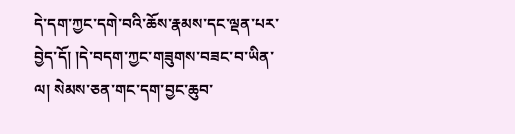དེ་དག་ཀྱང་དགེ་བའི་ཆོས་རྣམས་དང་ལྡན་པར་བྱེད་དོ། །དེ་བདག་ཀྱང་གཟུགས་བཟང་བ་ཡིན་ལ། སེམས་ཅན་གང་དག་བྱང་ཆུབ་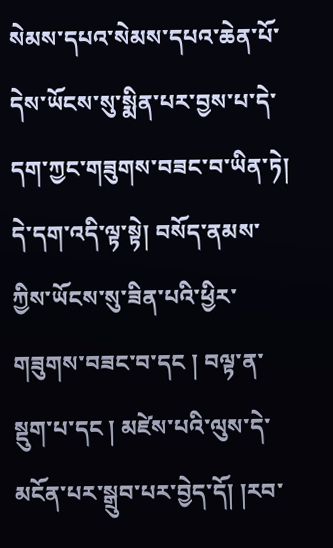སེམས་དཔའ་སེམས་དཔའ་ཆེན་པོ་དེས་ཡོངས་སུ་སྨིན་པར་བྱས་པ་དེ་དག་ཀྱང་གཟུགས་བཟང་བ་ཡིན་ཏེ། དེ་དག་འདི་ལྟ་སྟེ། བསོད་ནམས་ཀྱིས་ཡོངས་སུ་ཟིན་པའི་ཕྱིར་གཟུགས་བཟང་བ་དང ། བལྟ་ན་སྡུག་པ་དང ། མཛེས་པའི་ལུས་དེ་མངོན་པར་སྒྲུབ་པར་བྱེད་དོ། །རབ་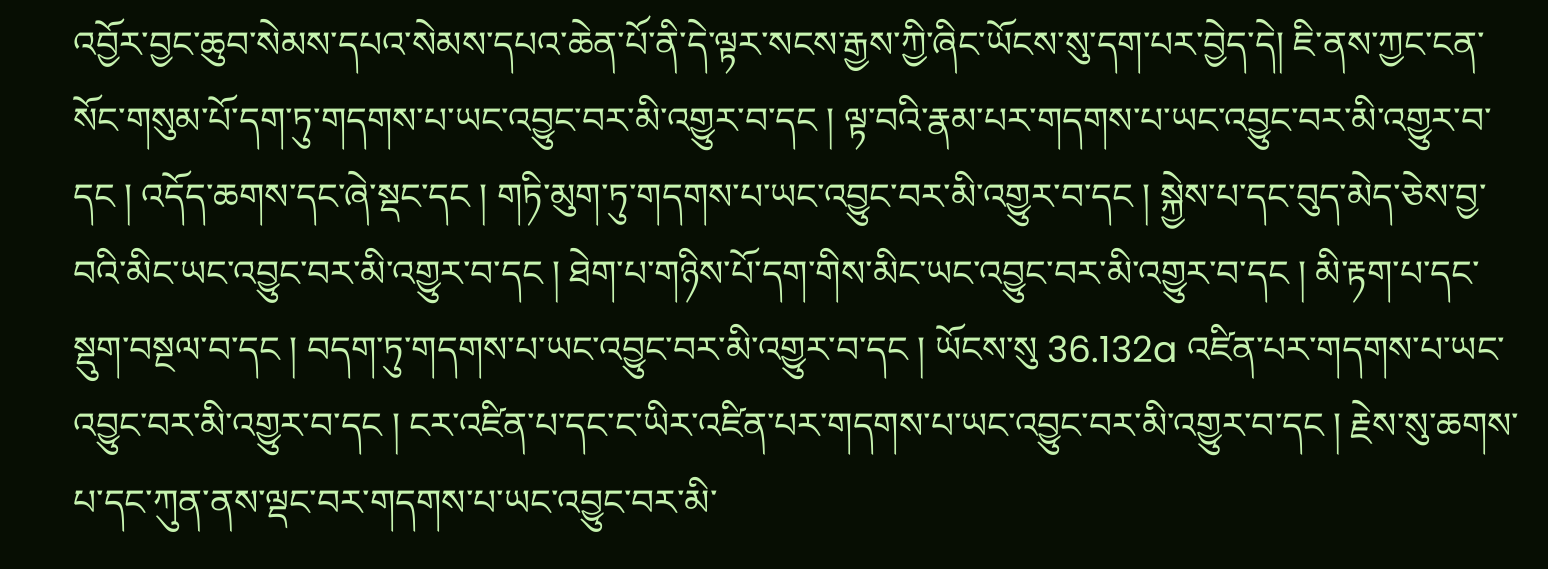འབྱོར་བྱང་ཆུབ་སེམས་དཔའ་སེམས་དཔའ་ཆེན་པོ་ནི་དེ་ལྟར་སངས་རྒྱས་ཀྱི་ཞིང་ཡོངས་སུ་དག་པར་བྱེད་དེ། ཇི་ནས་ཀྱང་ངན་སོང་གསུམ་པོ་དག་ཏུ་གདགས་པ་ཡང་འབྱུང་བར་མི་འགྱུར་བ་དང ། ལྟ་བའི་རྣམ་པར་གདགས་པ་ཡང་འབྱུང་བར་མི་འགྱུར་བ་དང ། འདོད་ཆགས་དང་ཞེ་སྡང་དང ། གཏི་མུག་ཏུ་གདགས་པ་ཡང་འབྱུང་བར་མི་འགྱུར་བ་དང ། སྐྱེས་པ་དང་བུད་མེད་ཅེས་བྱ་བའི་མིང་ཡང་འབྱུང་བར་མི་འགྱུར་བ་དང ། ཐེག་པ་གཉིས་པོ་དག་གིས་མིང་ཡང་འབྱུང་བར་མི་འགྱུར་བ་དང ། མི་རྟག་པ་དང་སྡུག་བསྔལ་བ་དང ། བདག་ཏུ་གདགས་པ་ཡང་འབྱུང་བར་མི་འགྱུར་བ་དང ། ཡོངས་སུ 36.132a འཛིན་པར་གདགས་པ་ཡང་འབྱུང་བར་མི་འགྱུར་བ་དང ། ངར་འཛིན་པ་དང་ང་ཡིར་འཛིན་པར་གདགས་པ་ཡང་འབྱུང་བར་མི་འགྱུར་བ་དང ། རྗེས་སུ་ཆགས་པ་དང་ཀུན་ནས་ལྡང་བར་གདགས་པ་ཡང་འབྱུང་བར་མི་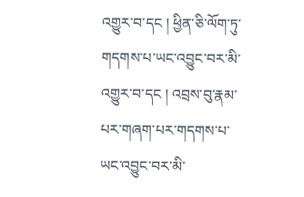འགྱུར་བ་དང ། ཕྱིན་ཅི་ལོག་ཏུ་གདགས་པ་ཡང་འབྱུང་བར་མི་འགྱུར་བ་དང ། འབྲས་བུ་རྣམ་པར་གཞག་པར་གདགས་པ་ཡང་འབྱུང་བར་མི་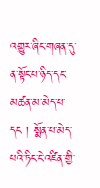འགྱུར་ཞིང་གཞན་དུ་ན་སྟོང་པ་ཉིད་དང་མཚན་མ་མེད་པ་དང ། སྨོན་པ་མེད་པའི་ཏིང་ངེ་འཛིན་གྱི་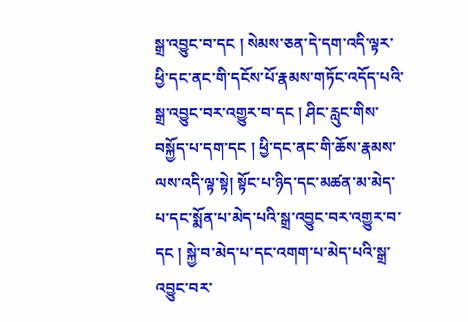སྒྲ་འབྱུང་བ་དང ། སེམས་ཅན་དེ་དག་འདི་ལྟར་ཕྱི་དང་ནང་གི་དངོས་པོ་རྣམས་གཏོང་འདོད་པའི་སྒྲ་འབྱུང་བར་འགྱུར་བ་དང ། ཤིང་རླུང་གིས་བསྐྱོད་པ་དག་དང ། ཕྱི་དང་ནང་གི་ཆོས་རྣམས་ལས་འདི་ལྟ་སྟེ། སྟོང་པ་ཉིད་དང་མཚན་མ་མེད་པ་དང་སྨོན་པ་མེད་པའི་སྒྲ་འབྱུང་བར་འགྱུར་བ་དང ། སྐྱེ་བ་མེད་པ་དང་འགག་པ་མེད་པའི་སྒྲ་འབྱུང་བར་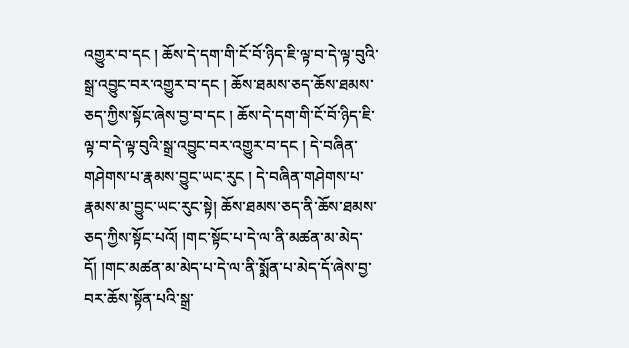འགྱུར་བ་དང ། ཆོས་དེ་དག་གི་ངོ་བོ་ཉིད་ཇི་ལྟ་བ་དེ་ལྟ་བུའི་སྒྲ་འབྱུང་བར་འགྱུར་བ་དང ། ཆོས་ཐམས་ཅད་ཆོས་ཐམས་ཅད་ཀྱིས་སྟོང་ཞེས་བྱ་བ་དང ། ཆོས་དེ་དག་གི་ངོ་བོ་ཉིད་ཇི་ལྟ་བ་དེ་ལྟ་བུའི་སྒྲ་འབྱུང་བར་འགྱུར་བ་དང ། དེ་བཞིན་གཤེགས་པ་རྣམས་བྱུང་ཡང་རུང ། དེ་བཞིན་གཤེགས་པ་རྣམས་མ་བྱུང་ཡང་རུང་སྟེ། ཆོས་ཐམས་ཅད་ནི་ཆོས་ཐམས་ཅད་ཀྱིས་སྟོང་པའོ། །གང་སྟོང་པ་དེ་ལ་ནི་མཚན་མ་མེད་དོ། །གང་མཚན་མ་མེད་པ་དེ་ལ་ནི་སྨོན་པ་མེད་དོ་ཞེས་བྱ་བར་ཆོས་སྟོན་པའི་སྒྲ་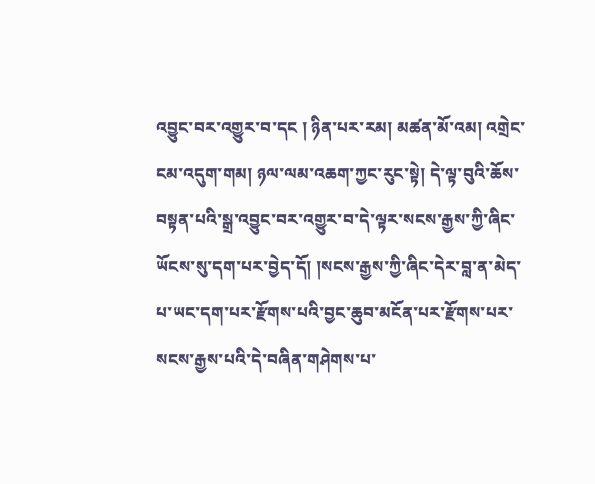འབྱུང་བར་འགྱུར་བ་དང ། ཉིན་པར་རམ། མཚན་མོ་འམ། འགྲེང་ངམ་འདུག་གམ། ཉལ་ལམ་འཆག་ཀྱང་རུང་སྟེ། དེ་ལྟ་བུའི་ཆོས་བསྟན་པའི་སྒྲ་འབྱུང་བར་འགྱུར་བ་དེ་ལྟར་སངས་རྒྱས་ཀྱི་ཞིང་ཡོངས་སུ་དག་པར་བྱེད་དོ། །སངས་རྒྱས་ཀྱི་ཞིང་དེར་བླ་ན་མེད་པ་ཡང་དག་པར་རྫོགས་པའི་བྱང་ཆུབ་མངོན་པར་རྫོགས་པར་སངས་རྒྱས་པའི་དེ་བཞིན་གཤེགས་པ་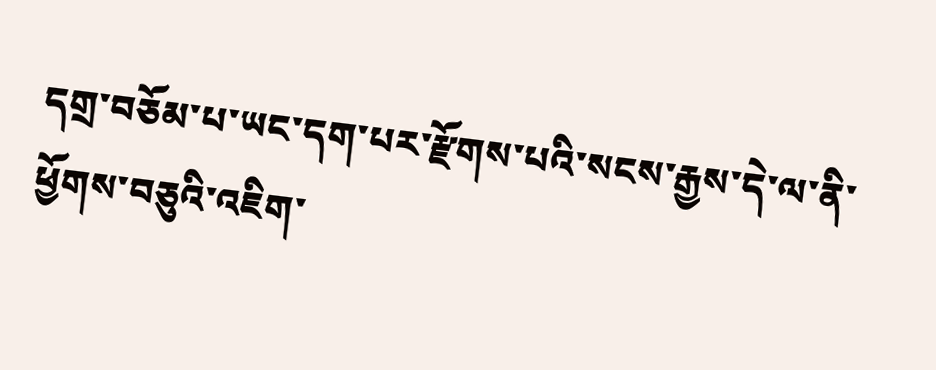དགྲ་བཅོམ་པ་ཡང་དག་པར་རྫོགས་པའི་སངས་རྒྱས་དེ་ལ་ནི་ཕྱོགས་བཅུའི་འཇིག་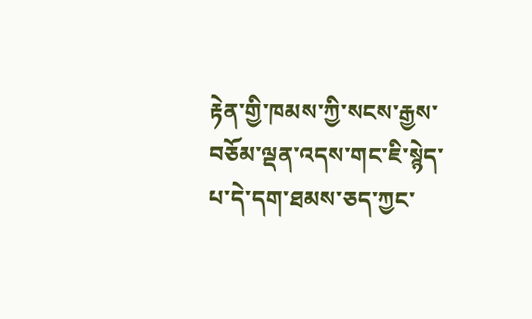རྟེན་གྱི་ཁམས་ཀྱི་སངས་རྒྱས་བཅོམ་ལྡན་འདས་གང་ཇི་སྙེད་པ་དེ་དག་ཐམས་ཅད་ཀྱང་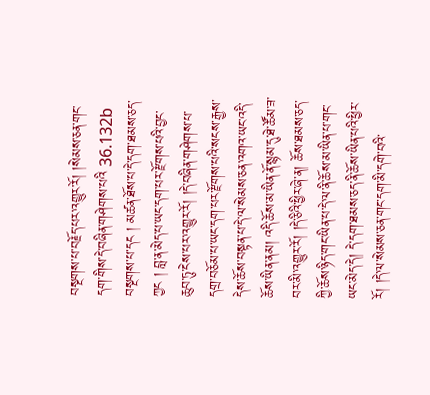བསྔགས་པ་བརྗོད་པར་འགྱུར་རོ། །སེམས་ཅན་གང་དག་གིས་དེ་བཞིན་གཤེགས་པའི 36.132b བསྔགས་པ་དང ། མཚན་ཐོས་པ་དེ་དག་ཐམས་ཅད་ཀྱང ། བླ་ན་མེད་པ་ཡང་དག་པར་རྫོགས་པའི་བྱང་ཆུབ་ཏུ་ངེས་པར་འགྱུར་རོ། །དེ་བཞིན་གཤེགས་པ་དགྲ་བཅོམ་པ་ཡང་དག་པར་རྫོགས་པའི་སངས་རྒྱས་དེས་ཆོས་བསྟན་པ་དེ་ལ་སེམས་ཅན་འགའ་ཡང་འདི་ཆོས་ཡིན་ནམ། འདི་ཆོས་མ་ཡིན་ནོ་སྙམ་དུ་ཐེ་ཚོམ་ཟ་བར་མི་འགྱུར་རོ། །དེ་ཅིའི་ཕྱིར་ཞེ་ན། ཆོས་ཐམས་ཅད་ཀྱི་ཆོས་ཉིད་གང་ཡིན་པ་དེ་ལ་ནི་ཆོས་མ་ཡིན་པ་གང་ཡང་མེད་དེ། དེ་དག་ཐམས་ཅད་ནི་ཆོས་ཡིན་པའི་ཕྱིར་རོ། །དེ་ལ་སེམས་ཅན་གང་དག་མི་དགེ་བའི་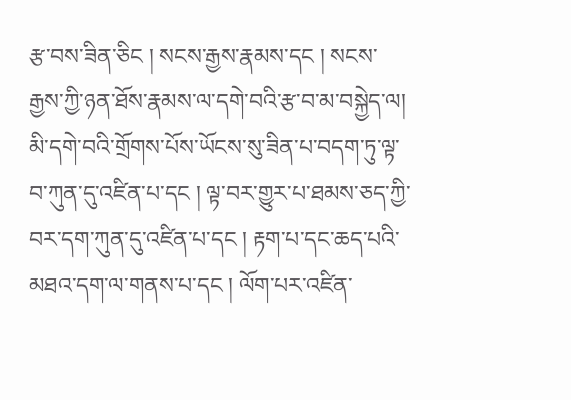རྩ་བས་ཟིན་ཅིང ། སངས་རྒྱས་རྣམས་དང ། སངས་རྒྱས་ཀྱི་ཉན་ཐོས་རྣམས་ལ་དགེ་བའི་རྩ་བ་མ་བསྐྱེད་ལ། མི་དགེ་བའི་གྲོགས་པོས་ཡོངས་སུ་ཟིན་པ་བདག་ཏུ་ལྟ་བ་ཀུན་དུ་འཛིན་པ་དང ། ལྟ་བར་གྱུར་པ་ཐམས་ཅད་ཀྱི་བར་དག་ཀུན་དུ་འཛིན་པ་དང ། རྟག་པ་དང་ཆད་པའི་མཐའ་དག་ལ་གནས་པ་དང ། ལོག་པར་འཛིན་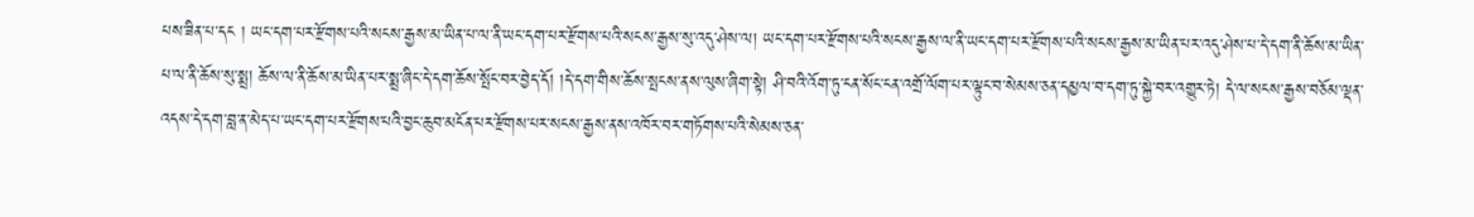པས་ཟིན་པ་དང ། ཡང་དག་པར་རྫོགས་པའི་སངས་རྒྱས་མ་ཡིན་པ་ལ་ནི་ཡང་དག་པར་རྫོགས་པའི་སངས་རྒྱས་སུ་འདུ་ཤེས་ལ། ཡང་དག་པར་རྫོགས་པའི་སངས་རྒྱས་ལ་ནི་ཡང་དག་པར་རྫོགས་པའི་སངས་རྒྱས་མ་ཡིན་པར་འདུ་ཤེས་པ་དེ་དག་ནི་ཆོས་མ་ཡིན་པ་ལ་ནི་ཆོས་སུ་སྨྲ། ཆོས་ལ་ནི་ཆོས་མ་ཡིན་པར་སྨྲ་ཞིང་དེ་དག་ཆོས་སྤོང་བར་བྱེད་དོ། །དེ་དག་གིས་ཆོས་སྤངས་ནས་ལུས་ཞིག་སྟེ། ཤི་བའི་འོག་ཏུ་ངན་སོང་ངན་འགྲོ་ལོག་པར་ལྟུང་བ་སེམས་ཅན་དམྱལ་བ་དག་ཏུ་སྐྱེ་བར་འགྱུར་ཏེ། དེ་ལ་སངས་རྒྱས་བཅོམ་ལྡན་འདས་དེ་དག་བླ་ན་མེད་པ་ཡང་དག་པར་རྫོགས་པའི་བྱང་ཆུབ་མངོན་པར་རྫོགས་པར་སངས་རྒྱས་ནས་འཁོར་བར་གཏོགས་པའི་སེམས་ཅན་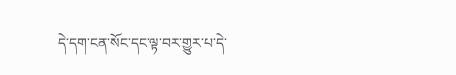དེ་དག་ངན་སོང་དང་ལྟ་བར་གྱུར་པ་དེ་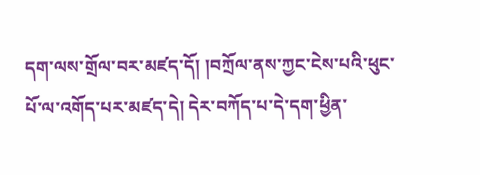དག་ལས་གྲོལ་བར་མཛད་དོ། །བཀྲོལ་ནས་ཀྱང་ངེས་པའི་ཕུང་པོ་ལ་འགོད་པར་མཛད་དེ། དེར་བཀོད་པ་དེ་དག་ཕྱིན་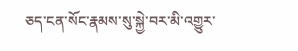ཅད་ངན་སོང་རྣམས་སུ་སྐྱེ་བར་མི་འགྱུར་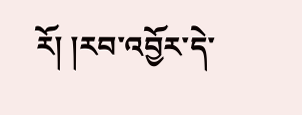རོ། །རབ་འབྱོར་དེ་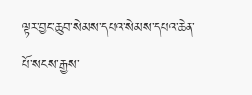ལྟར་བྱང་ཆུབ་སེམས་དཔའ་སེམས་དཔའ་ཆེན་པོ་སངས་རྒྱས་